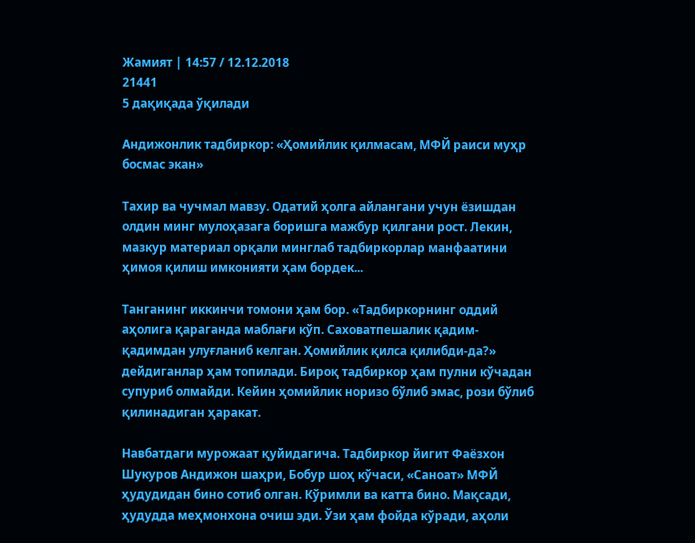Жамият | 14:57 / 12.12.2018
21441
5 дақиқада ўқилади

Андижонлик тадбиркор: «Ҳомийлик қилмасам, МФЙ раиси муҳр босмас экан»

Тахир ва чучмал мавзу. Одатий ҳолга айлангани учун ёзишдан олдин минг мулоҳазага боришга мажбур қилгани рост. Лекин, мазкур материал орқали минглаб тадбиркорлар манфаатини ҳимоя қилиш имконияти ҳам бордек...

Танганинг иккинчи томони ҳам бор. «Тадбиркорнинг оддий аҳолига қараганда маблағи кўп. Саховатпешалик қадим-қадимдан улуғланиб келган. Ҳомийлик қилса қилибди-да?» дейдиганлар ҳам топилади. Бироқ тадбиркор ҳам пулни кўчадан супуриб олмайди. Кейин ҳомийлик норизо бўлиб эмас, рози бўлиб қилинадиган ҳаракат.

Навбатдаги мурожаат қуйидагича. Тадбиркор йигит Фаёзхон Шукуров Андижон шаҳри, Бобур шоҳ кўчаси, «Саноат» МФЙ ҳудудидан бино сотиб олган. Кўримли ва катта бино. Мақсади, ҳудудда меҳмонхона очиш эди. Ўзи ҳам фойда кўради, аҳоли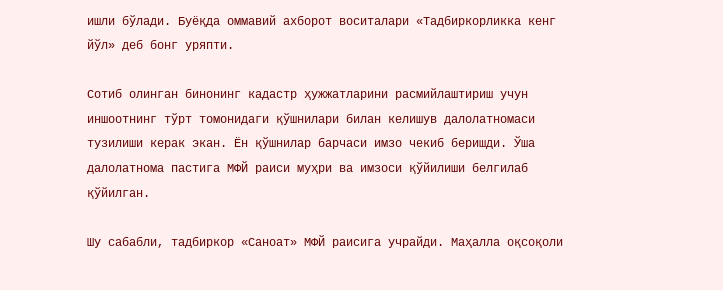ишли бўлади. Буёқда оммавий ахборот воситалари «Тадбиркорликка кенг йўл» деб бонг уряпти.

Сотиб олинган бинонинг кадастр ҳужжатларини расмийлаштириш учун иншоотнинг тўрт томонидаги қўшнилари билан келишув далолатномаси тузилиши керак экан. Ён қўшнилар барчаси имзо чекиб беришди. Ўша далолатнома пастига МФЙ раиси муҳри ва имзоси қўйилиши белгилаб қўйилган.

Шу сабабли, тадбиркор «Саноат» МФЙ раисига учрайди. Маҳалла оқсоқоли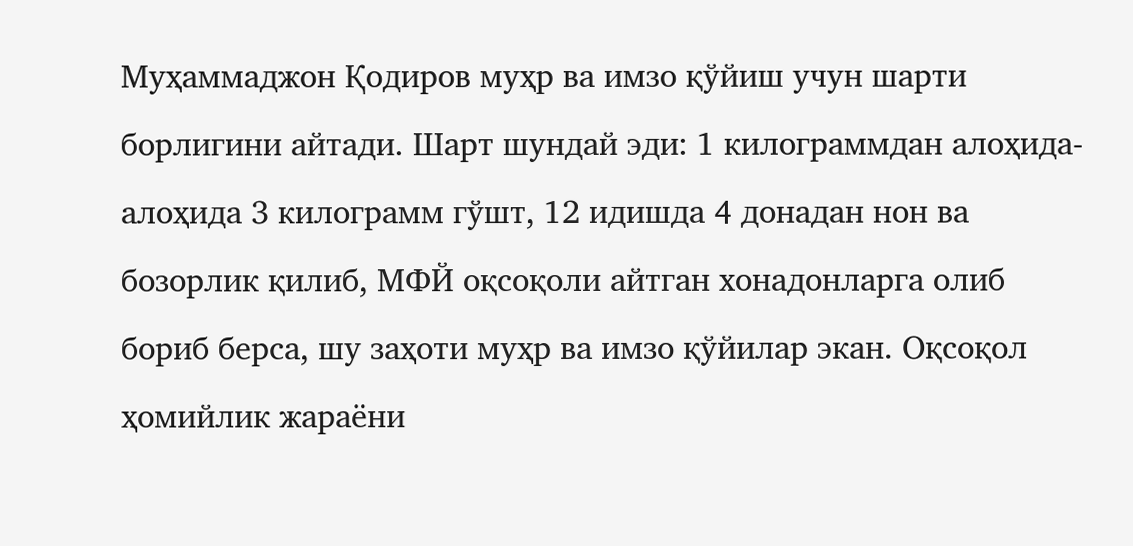Муҳаммаджон Қодиров муҳр ва имзо қўйиш учун шарти борлигини айтади. Шарт шундай эди: 1 килограммдан алоҳида-алоҳида 3 килограмм гўшт, 12 идишда 4 донадан нон ва бозорлик қилиб, МФЙ оқсоқоли айтган хонадонларга олиб бориб берса, шу заҳоти муҳр ва имзо қўйилар экан. Оқсоқол ҳомийлик жараёни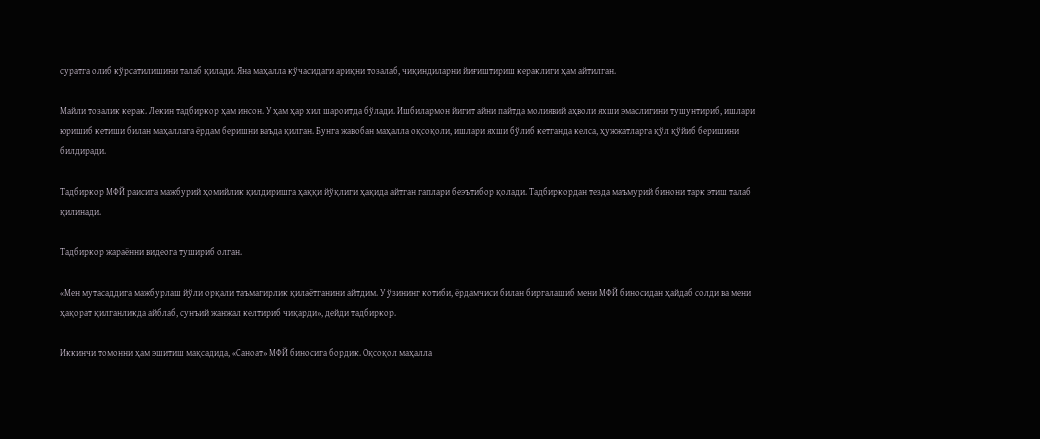суратга олиб кўрсатилишини талаб қилади. Яна маҳалла кўчасидаги ариқни тозалаб, чиқиндиларни йиғиштириш кераклиги ҳам айтилган.

Майли тозалик керак. Лекин тадбиркор ҳам инсон. У ҳам ҳар хил шароитда бўлади. Ишбилармон йигит айни пайтда молиявий аҳволи яхши эмаслигини тушунтириб, ишлари юришиб кетиши билан маҳаллага ёрдам беришни ваъда қилган. Бунга жавобан маҳалла оқсоқоли, ишлари яхши бўлиб кетганда келса, ҳужжатларга қўл қўйиб беришини билдиради.

Тадбиркор МФЙ раисига мажбурий ҳомийлик қилдиришга ҳаққи йўқлиги ҳақида айтган гаплари беэътибор қолади. Тадбиркордан тезда маъмурий бинони тарк этиш талаб қилинади.

Тадбиркор жараённи видеога тушириб олган.

«Мен мутасаддига мажбурлаш йўли орқали таъмагирлик қилаётганини айтдим. У ўзининг котиби, ёрдамчиси билан биргалашиб мени МФЙ биносидан ҳайдаб солди ва мени ҳақорат қилганликда айблаб, сунъий жанжал келтириб чиқарди», дейди тадбиркор.

Иккинчи томонни ҳам эшитиш мақсадида, «Саноат» МФЙ биносига бордик. Оқсоқол маҳалла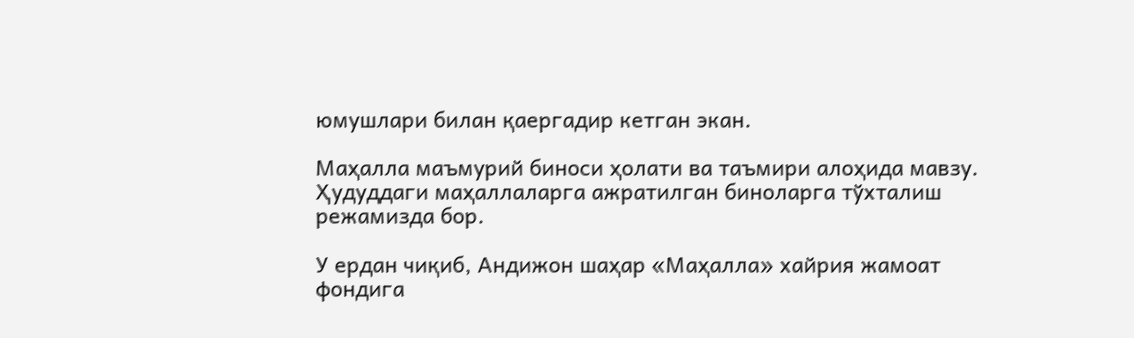юмушлари билан қаергадир кетган экан.

Маҳалла маъмурий биноси ҳолати ва таъмири алоҳида мавзу. Ҳудуддаги маҳаллаларга ажратилган биноларга тўхталиш режамизда бор.

У ердан чиқиб, Андижон шаҳар «Маҳалла» хайрия жамоат фондига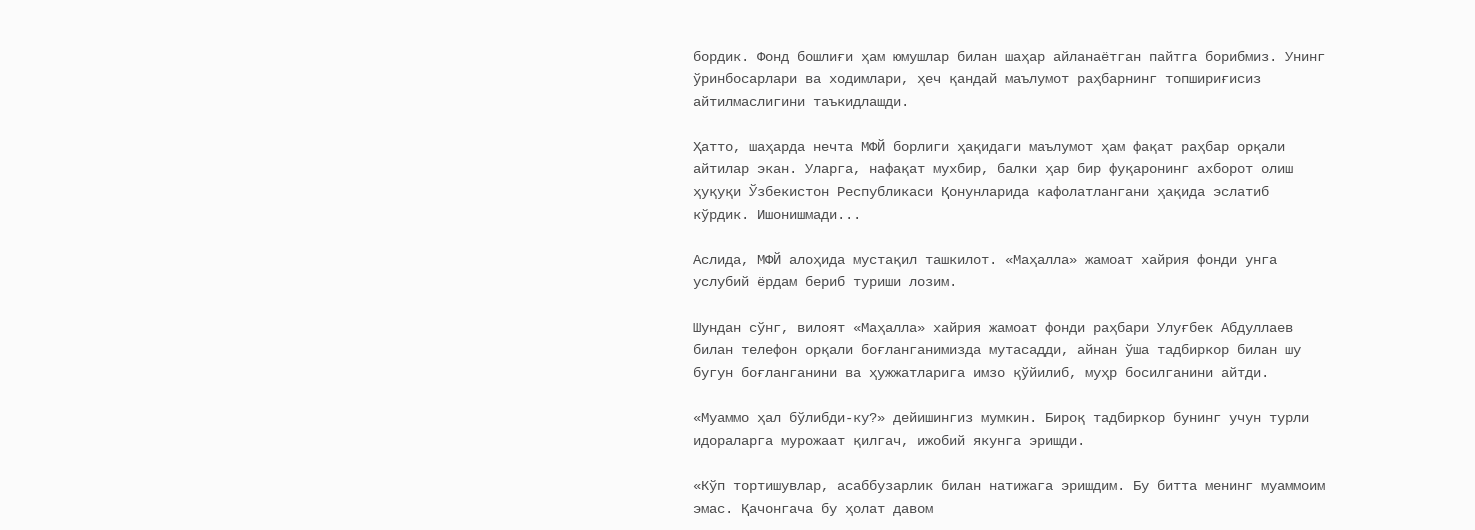бордик. Фонд бошлиғи ҳам юмушлар билан шаҳар айланаётган пайтга борибмиз. Унинг ўринбосарлари ва ходимлари, ҳеч қандай маълумот раҳбарнинг топшириғисиз айтилмаслигини таъкидлашди.

Ҳатто, шаҳарда нечта МФЙ борлиги ҳақидаги маълумот ҳам фақат раҳбар орқали айтилар экан. Уларга, нафақат мухбир, балки ҳар бир фуқаронинг ахборот олиш ҳуқуқи Ўзбекистон Республикаси Қонунларида кафолатлангани ҳақида эслатиб кўрдик. Ишонишмади...

Аслида, МФЙ алоҳида мустақил ташкилот. «Маҳалла» жамоат хайрия фонди унга услубий ёрдам бериб туриши лозим.

Шундан сўнг, вилоят «Маҳалла» хайрия жамоат фонди раҳбари Улуғбек Абдуллаев билан телефон орқали боғланганимизда мутасадди, айнан ўша тадбиркор билан шу бугун боғланганини ва ҳужжатларига имзо қўйилиб, муҳр босилганини айтди.

«Муаммо ҳал бўлибди-ку?» дейишингиз мумкин. Бироқ тадбиркор бунинг учун турли идораларга мурожаат қилгач, ижобий якунга эришди.

«Кўп тортишувлар, асаббузарлик билан натижага эришдим. Бу битта менинг муаммоим эмас. Қачонгача бу ҳолат давом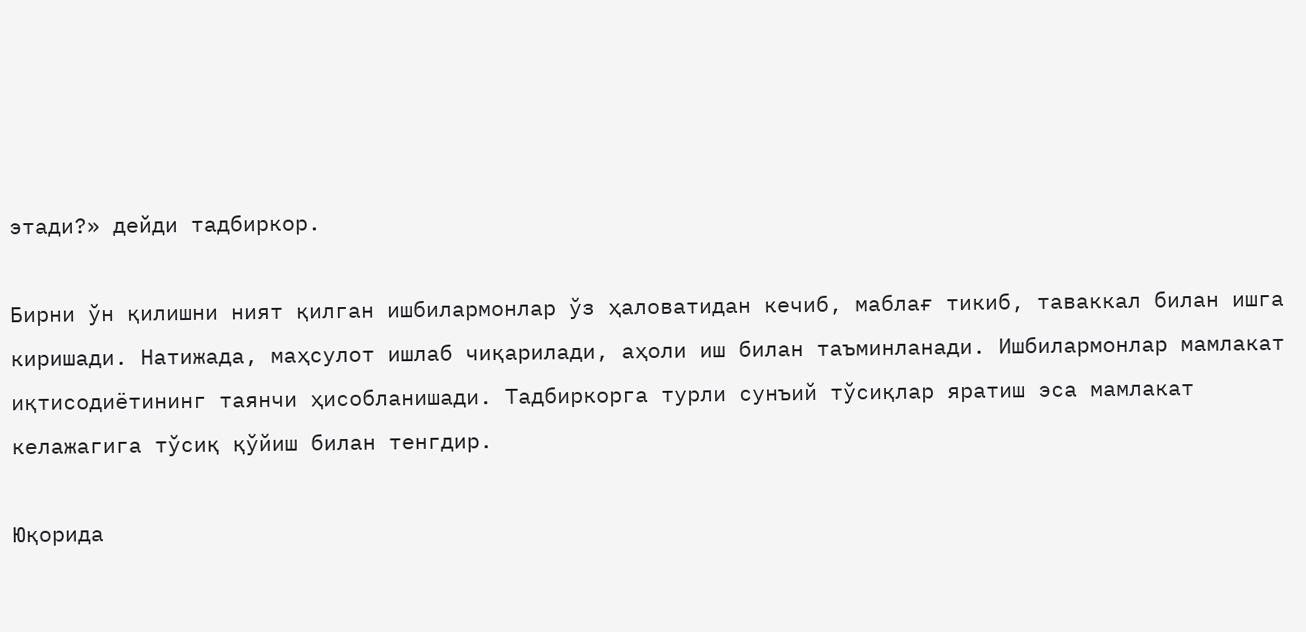этади?» дейди тадбиркор.

Бирни ўн қилишни ният қилган ишбилармонлар ўз ҳаловатидан кечиб, маблағ тикиб, таваккал билан ишга киришади. Натижада, маҳсулот ишлаб чиқарилади, аҳоли иш билан таъминланади. Ишбилармонлар мамлакат иқтисодиётининг таянчи ҳисобланишади. Тадбиркорга турли сунъий тўсиқлар яратиш эса мамлакат келажагига тўсиқ қўйиш билан тенгдир.

Юқорида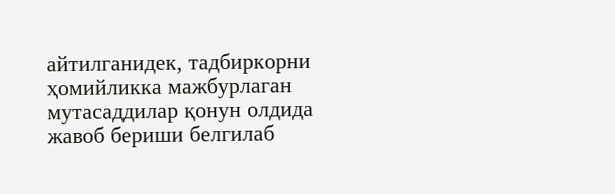айтилганидек, тадбиркорни ҳомийликка мажбурлаган мутасаддилар қонун олдида жавоб бериши белгилаб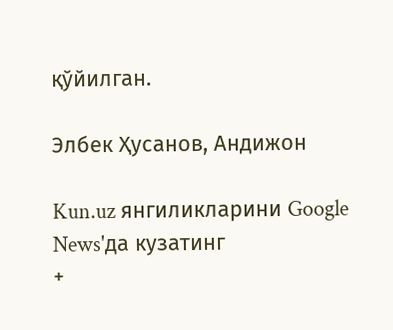қўйилган.

Элбек Ҳусанов, Андижон

Kun.uz янгиликларини Google News'да кузатинг
+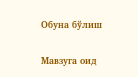Обуна бўлиш

Мавзуга оид